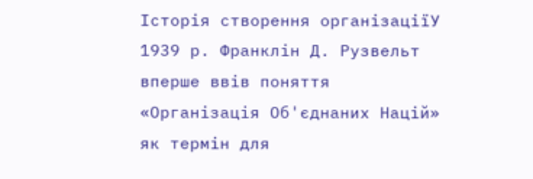Історія створення організаціїУ 1939 р. Франклін Д. Рузвельт вперше ввів поняття «Організація Об'єднаних Націй» як термін для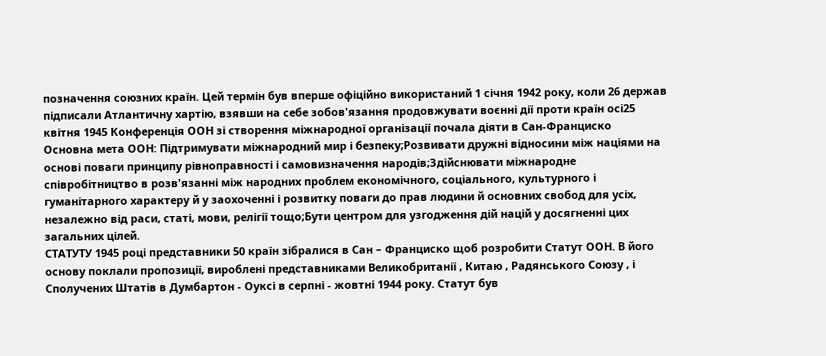позначення союзних країн. Цей термін був вперше офіційно використаний 1 січня 1942 року, коли 26 держав підписали Атлантичну хартію, взявши на себе зобов'язання продовжувати воєнні дії проти країн осі25 квітня 1945 Конференція ООН зі створення міжнародної організації почала діяти в Сан-Франциско
Основна мета ООН: Підтримувати міжнародний мир і безпеку;Розвивати дружні відносини між націями на основі поваги принципу рівноправності і самовизначення народів;Здійснювати міжнародне співробітництво в розв'язанні між народних проблем економічного, соціального, культурного і гуманітарного характеру й у заохоченні і розвитку поваги до прав людини й основних свобод для усіх, незалежно від раси, статі, мови, релігії тощо;Бути центром для узгодження дій націй у досягненні цих загальних цілей.
СТАТУТУ 1945 році представники 50 країн зібралися в Сан – Франциско щоб розробити Статут ООН. В його основу поклали пропозиції, вироблені представниками Великобританії , Китаю , Радянського Союзу , і Сполучених Штатів в Думбартон - Оуксі в серпні - жовтні 1944 року. Статут був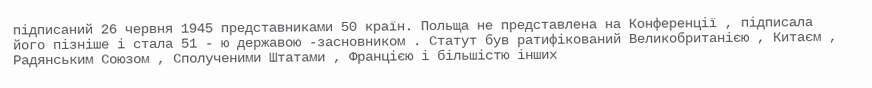підписаний 26 червня 1945 представниками 50 країн. Польща не представлена на Конференції , підписала його пізніше і стала 51 - ю державою -засновником . Статут був ратифікований Великобританією , Китаєм , Радянським Союзом , Сполученими Штатами , Францією і більшістю інших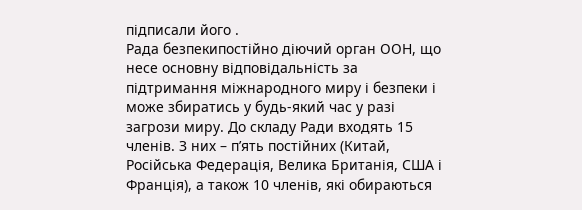підписали його .
Рада безпекипостійно діючий орган ООН, що несе основну відповідальність за підтримання міжнародного миру і безпеки і може збиратись у будь-який час у разі загрози миру. До складу Ради входять 15 членів. З них – п’ять постійних (Китай, Російська Федерація, Велика Британія, США і Франція), а також 10 членів, які обираються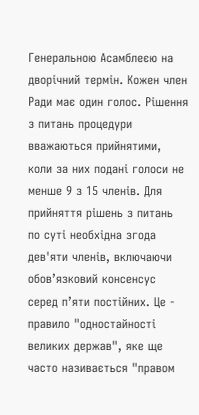Генеральною Асамблеєю на дворічний термін. Кожен член Ради має один голос. Рішення з питань процедури вважаються прийнятими, коли за них подані голоси не менше 9 з 15 членів. Для прийняття рішень з питань по суті необхідна згода дев'яти членів, включаючи обов’язковий консенсус серед п’яти постійних. Це - правило "одностайності великих держав", яке ще часто називається "правом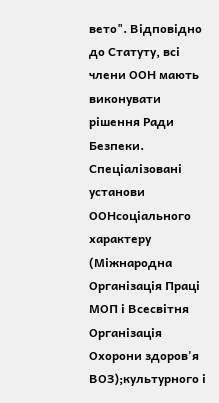вето". Відповідно до Статуту, всі члени ООН мають виконувати рішення Ради Безпеки.
Спеціалізовані установи ООНсоціального характеру (Міжнародна Організація Праці МОП і Всесвітня Організація Охорони здоров'я ВОЗ);культурного і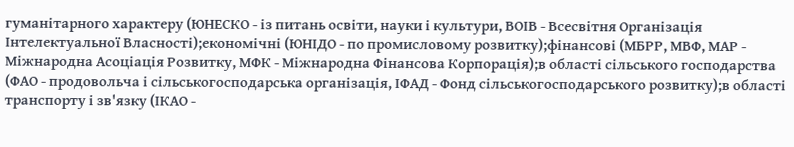гуманітарного характеру (ЮНЕСКО - із питань освіти, науки і культури, ВОІВ - Всесвітня Організація Інтелектуальної Власності);економічні (ЮНІДО - по промисловому розвитку);фінансові (МБРР, МВФ, МАР - Міжнародна Асоціація Розвитку, МФК - Міжнародна Фінансова Корпорація);в області сільського господарства (ФАО - продовольча і сільськогосподарська організація, ІФАД - Фонд сільськогосподарського розвитку);в області транспорту і зв'язку (ІКАО -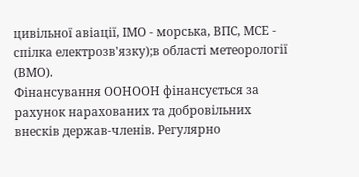цивільної авіації, ІМО - морська, ВПС, МСЕ - спілка електрозв'язку);в області метеорології (ВМО).
Фінансування ООНООН фінансується за рахунок нарахованих та добровільних внесків держав-членів. Регулярно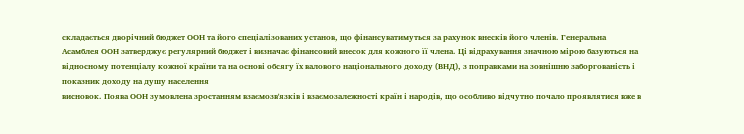складається дворічний бюджет ООН та його спеціалізованих установ, що фінансуватимуться за рахунок внесків його членів. Генеральна Асамблея ООН затверджує регулярний бюджет і визначає фінансовий внесок для кожного її члена. Ці відрахування значною мірою базуються на відносному потенціалу кожної країни та на основі обсягу їх валового національного доходу (ВНД), з поправками на зовнішню заборгованість і показник доходу на душу населення
висновок. Поява ООН зумовлена зростанням взаємозв'язків і взаємозалежності країн і народів, що особливо відчутно почало проявлятися вже в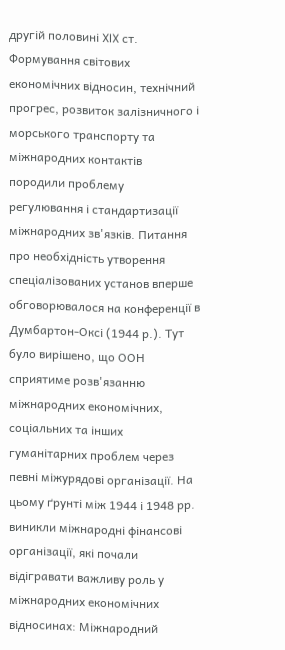другій половині XIX ст. Формування світових економічних відносин, технічний прогрес, розвиток залізничного і морського транспорту та міжнародних контактів породили проблему регулювання і стандартизації міжнародних зв'язків. Питання про необхідність утворення спеціалізованих установ вперше обговорювалося на конференції в Думбартон-Оксі (1944 р.). Тут було вирішено, що ООН сприятиме розв'язанню міжнародних економічних, соціальних та інших гуманітарних проблем через певні міжурядові організації. На цьому ґрунті між 1944 і 1948 рр. виникли міжнародні фінансові організації, які почали відігравати важливу роль у міжнародних економічних відносинах: Міжнародний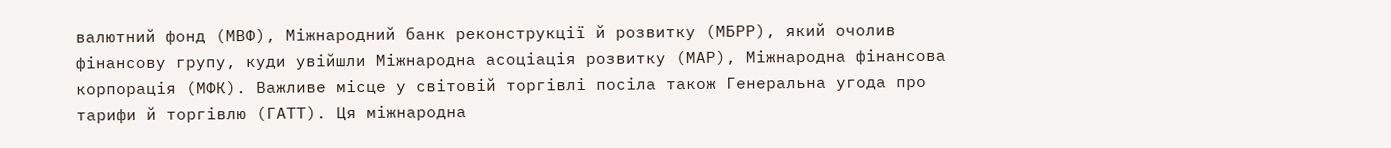валютний фонд (МВФ), Міжнародний банк реконструкції й розвитку (МБРР), який очолив фінансову групу, куди увійшли Міжнародна асоціація розвитку (МАР), Міжнародна фінансова корпорація (МФК). Важливе місце у світовій торгівлі посіла також Генеральна угода про тарифи й торгівлю (ГАТТ). Ця міжнародна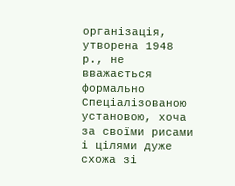організація, утворена 1948 р., не вважається формально Спеціалізованою установою, хоча за своїми рисами і цілями дуже схожа зі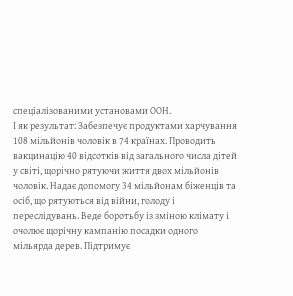спеціалізованими установами ООН.
І як результат: Забезпечує продуктами харчування 108 мільйонів чоловік в 74 країнах. Проводить вакцинацію 40 відсотків від загального числа дітей у світі, щорічно рятуючи життя двох мільйонів чоловік. Надає допомогу 34 мільйонам біженців та осіб, що рятуються від війни, голоду і переслідувань. Веде боротьбу із зміною клімату і очолює щорічну кампанію посадки одного мільярда дерев. Підтримує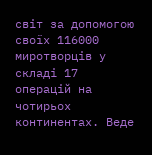світ за допомогою своїх 116000 миротворців у складі 17 операцій на чотирьох континентах. Веде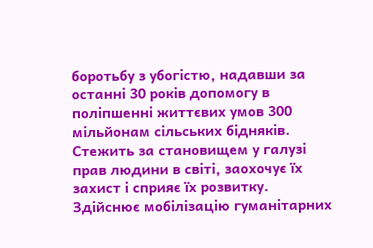боротьбу з убогістю, надавши за останні 30 років допомогу в поліпшенні життєвих умов 300 мільйонам сільських бідняків. Стежить за становищем у галузі прав людини в світі, заохочує їх захист і сприяє їх розвитку. Здійснює мобілізацію гуманітарних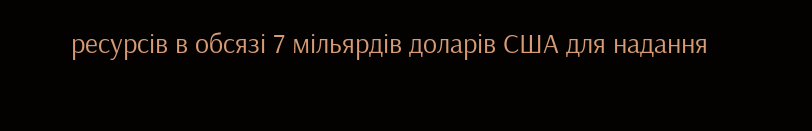ресурсів в обсязі 7 мільярдів доларів США для надання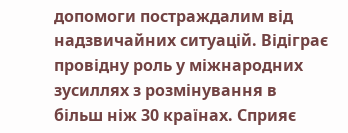допомоги постраждалим від надзвичайних ситуацій. Відіграє провідну роль у міжнародних зусиллях з розмінування в більш ніж 30 країнах. Сприяє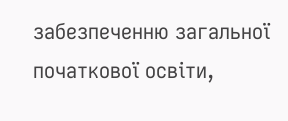забезпеченню загальної початкової освіти,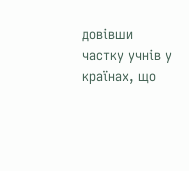довівши частку учнів у країнах, що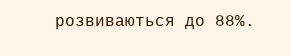розвиваються до 88%.